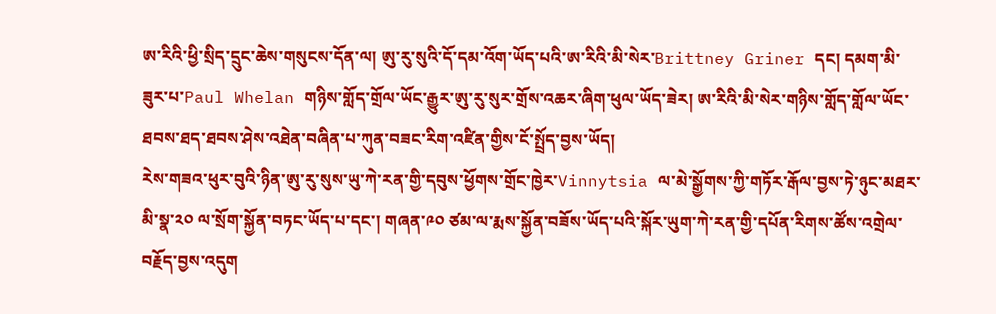ཨ་རིའི་ཕྱི་སྲིད་དྲུང་ཆེས་གསུངས་དོན་ལ། ཨུ་རུ་སུའི་དོ་དམ་འོག་ཡོད་པའི་ཨ་རིའི་མི་སེར་Brittney Griner དང། དམག་མི་ཟུར་པ་Paul Whelan གཉིས་གློད་གྲོལ་ཡོང་རྒྱུར་ཨུ་རུ་སུར་གྲོས་འཆར་ཞིག་ཕུལ་ཡོད་ཟེར། ཨ་རིའི་མི་སེར་གཉིས་གློད་གློལ་ཡོང་ཐབས་ཐད་ཐབས་ཤེས་འཐེན་བཞིན་པ་ཀུན་བཟང་རིག་འཛིན་གྱིས་ངོ་སྤྲོད་བྱས་ཡོད།
རེས་གཟའ་ཕུར་བུའི་ཉིན་ཨུ་རུ་སུས་ཡུ་ཀེ་རན་གྱི་དབུས་ཕྱོགས་གྲོང་ཁྱེར་Vinnytsia ལ་མེ་སྒྱོགས་ཀྱི་གཏོར་རྒོལ་བྱས་ཏེ་ཉུང་མཐར་མི་སྣ་༢༠ ལ་སྲོག་སྐྱོན་བཏང་ཡོད་པ་དང་། གཞན་༩༠ ཙམ་ལ་རྨས་སྐྱོན་བཟོས་ཡོད་པའི་སྐོར་ཡུག་ཀེ་རན་གྱི་དཔོན་རིགས་ཚོས་འགྲེལ་བརྗོད་བྱས་འདུག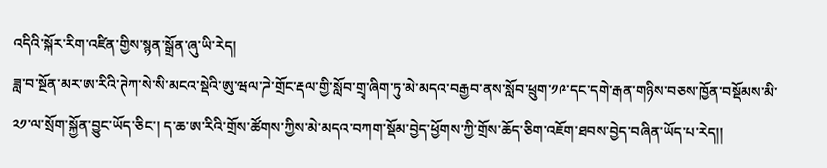འདིའི་སྐོར་རིག་འཛིན་གྱིས་སྙན་སྒྲོན་ཞུ་ཡི་རེད།
ཟླ་བ་སྔོན་མར་ཨ་རིའི་ཊེཀ་སེ་སི་མངའ་སྡེའི་ཨུ་ཝལ་ཌེ་གྲོང་རྡལ་གྱི་སློབ་གྲྭ་ཞིག་ཏུ་མེ་མདའ་བརྒྱབ་ནས་སློབ་ཕྲུག་༡༩་དང་དགེ་རྒན་གཉིས་བཅས་ཁྱོན་བསྡོམས་མི་༢༡་ལ་སྲོག་སྐྱོན་བྱུང་ཡོད་ཅིང་། ད་ཆ་ཨ་རིའི་གྲོས་ཚོགས་ཀྱིས་མེ་མདའ་བཀག་སྡོམ་བྱེད་ཕྱོགས་ཀྱི་གྲོས་ཆོད་ཅིག་འཇོག་ཐབས་བྱེད་བཞིན་ཡོད་པ་རེད།།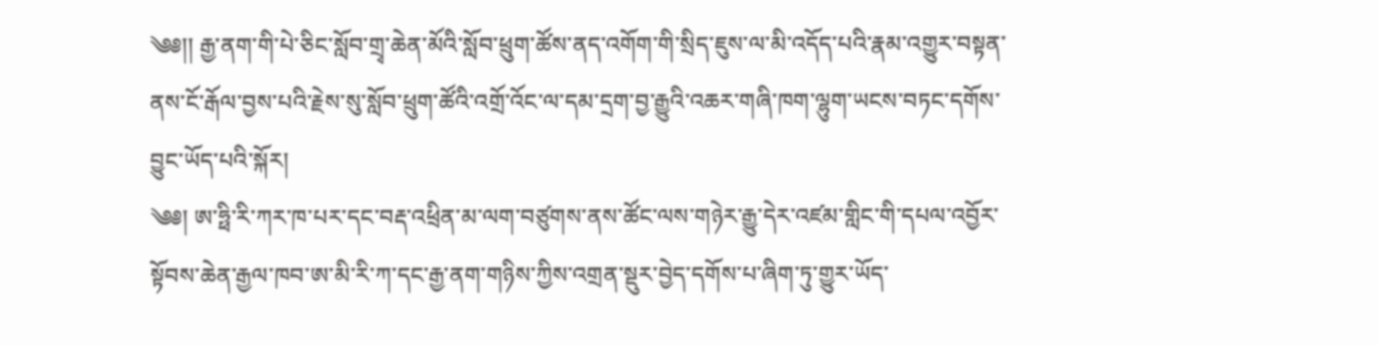༄༅།། རྒྱ་ནག་གི་པེ་ཅིང་སློབ་གྲྭ་ཆེན་མོའི་སློབ་ཕྲུག་ཚོས་ནད་འགོག་གི་སྲིད་ཇུས་ལ་མི་འདོད་པའི་རྣམ་འགྱུར་བསྟན་ནས་ངོ་རྒོལ་བྱས་པའི་རྗེས་སུ་སློབ་ཕྲུག་ཚོའི་འགྲོ་འོང་ལ་དམ་དྲག་བྱ་རྒྱུའི་འཆར་གཞི་ཁག་ལྷུག་ཡངས་བཏང་དགོས་བྱུང་ཡོད་པའི་སྐོར།
༄༅། ཨ་ཧྥི་རི་ཀར་ཁ་པར་དང་བརྡ་འཕྲིན་མ་ལག་བཙུགས་ནས་ཚོང་ལས་གཉེར་རྒྱུ་དེར་འཛམ་གླིང་གི་དཔལ་འབྱོར་སྟོབས་ཆེན་རྒྱལ་ཁབ་ཨ་མི་རི་ཀ་དང་རྒྱ་ནག་གཉིས་ཀྱིས་འགྲན་སྡུར་བྱེད་དགོས་པ་ཞིག་ཏུ་གྱུར་ཡོད་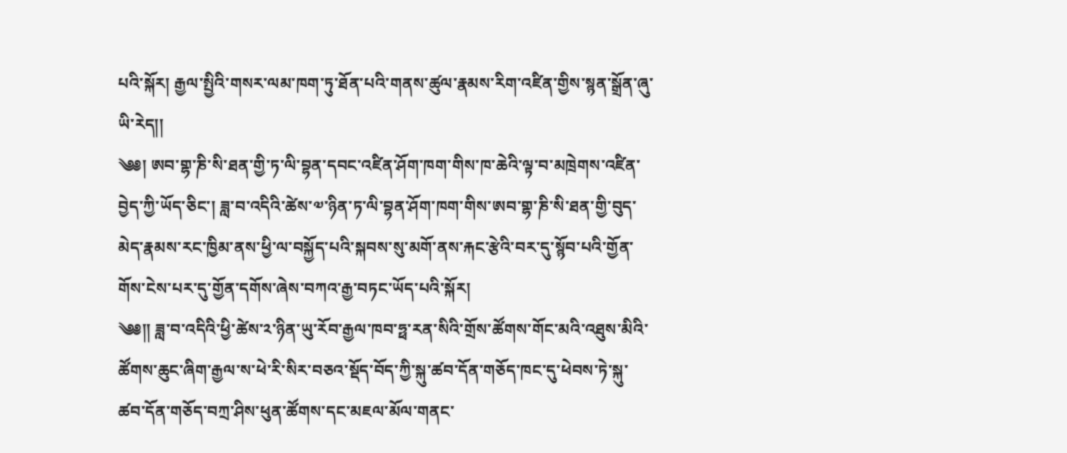པའི་སྐོར། རྒྱལ་སྤྱིའི་གསར་ལམ་ཁག་ཏུ་ཐོན་པའི་གནས་ཚུལ་རྣམས་རིག་འཛིན་གྱིས་སྙན་སྒྲོན་ཞུ་ཡི་རེད།།
༄༅། ཨབ་གྷ་ཎི་སི་ཐན་གྱི་ཏ་ལི་བྷན་དབང་འཛིན་ཤོག་ཁག་གིས་ཁ་ཆེའི་ལྟ་བ་མཁྲེགས་འཛིན་བྱེད་ཀྱི་ཡོད་ཅིང་། ཟླ་བ་འདིའི་ཚེས་༧་ཉིན་ཏ་ལི་བྷན་ཤོག་ཁག་གིས་ཨབ་གྷ་ཎི་སི་ཐན་གྱི་བུད་མེད་རྣམས་རང་ཁྱིམ་ནས་ཕྱི་ལ་བསྐྱོད་པའི་སྐབས་སུ་མགོ་ནས་རྐང་རྩེའི་བར་དུ་སྙོབ་པའི་གྱོན་གོས་ངེས་པར་དུ་གྱོན་དགོས་ཞེས་བཀའ་རྒྱ་བཏང་ཡོད་པའི་སྐོར།
༄༅།། ཟླ་བ་འདིའི་ཕྱི་ཚེས་༢་ཉིན་ཡུ་རོབ་རྒྱལ་ཁབ་ཧྥ་རན་སིའི་གྲོས་ཚོགས་གོང་མའི་འཐུས་མིའི་ཚོགས་ཆུང་ཞིག་རྒྱལ་ས་ཕེ་རི་སིར་བཅའ་སྡོད་བོད་ཀྱི་སྐུ་ཚབ་དོན་གཅོད་ཁང་དུ་ཕེབས་ཏེ་སྐུ་ཚབ་དོན་གཅོད་བཀྲ་ཤིས་ཕུན་ཚོགས་དང་མཇལ་མོལ་གནང་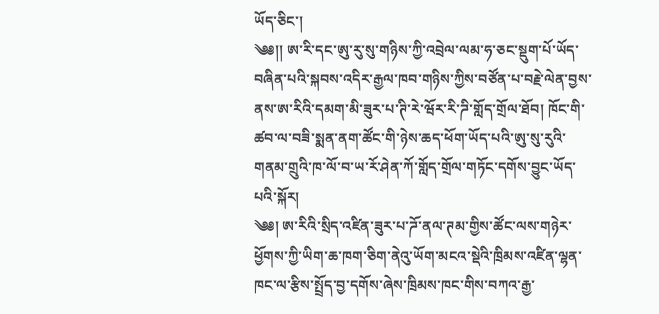ཡོད་ཅིང་།
༄༅།། ཨ་རི་དང་ཨུ་རུ་སུ་གཉིས་ཀྱི་འབྲེལ་ལམ་ཧ་ཅང་སྡུག་པོ་ཡོད་བཞིན་པའི་སྐབས་འདིར་རྒྱལ་ཁབ་གཉིས་ཀྱིས་བཙོན་པ་བརྗེ་ལེན་བྱས་ནས་ཨ་རིའི་དམག་མི་ཟུར་པ་ཊི་རེ་ཝོར་རི་ཌི་གློད་གྲོལ་ཐོབ། ཁོང་གི་ཚབ་ལ་བཟི་སྨན་ནག་ཚོང་གི་ཉེས་ཆད་ཕོག་ཡོད་པའི་ཨུ་སུ་རུའི་གནམ་གྲུའི་ཁ་ལོ་བ་ཡ་རོ་ཤེན་ཀོ་གློད་གྲོལ་གཏོང་དགོས་བྱུང་ཡོད་པའི་སྐོར།
༄༅། ཨ་རིའི་སྲིད་འཛིན་ཟུར་པ་ཌོ་ནལ་ཊམ་གྱིས་ཚོང་ལས་གཉེར་ཕྱོགས་ཀྱི་ཡིག་ཆ་ཁག་ཅིག་ནེའུ་ཡོག་མངའ་སྡེའི་ཁྲིམས་འཛིན་ལྷན་ཁང་ལ་རྩིས་སྤྲོད་བྱ་དགོས་ཞེས་ཁྲིམས་ཁང་གིས་བཀའ་རྒྱ་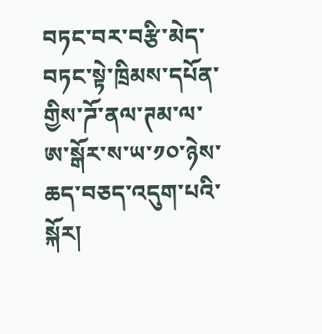བཏང་བར་བརྩི་མེད་བཏང་སྟེ་ཁྲིམས་དཔོན་གྱིས་ཌོ་ནལ་ཊམ་ལ་ཨ་སྒོར་ས་ཡ་༡༠་ཉེས་ཆད་བཅད་འདུག་པའི་སྐོར།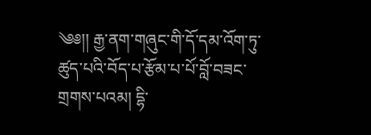༄༅།། རྒྱ་ནག་གཞུང་གི་དོ་དམ་འོག་ཏུ་ཚུད་པའི་བོད་པ་རྩོམ་པ་པོ་བློ་བཟང་གྲགས་པའམ། དྷི་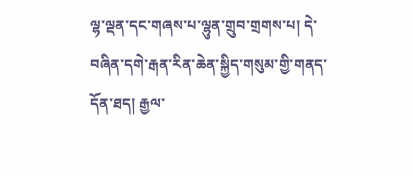ལྷ་ལྡན་དང་གཞས་པ་ལྷུན་གྲུབ་གྲགས་པ། དེ་བཞིན་དགེ་རྒན་རིན་ཆེན་སྐྱིད་གསུམ་གྱི་གནད་དོན་ཐད། རྒྱལ་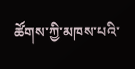ཚོགས་ཀྱི་མཁས་པའི་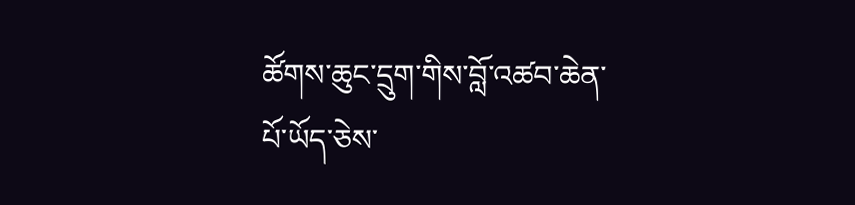ཚོགས་ཆུང་དྲུག་གིས་བློ་འཚབ་ཆེན་པོ་ཡོད་ཅེས་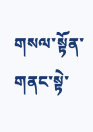གསལ་སྟོན་གནང་སྟེ་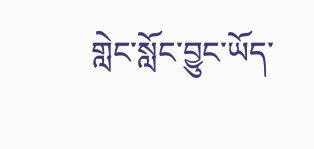གླེང་སློང་བྱུང་ཡོད་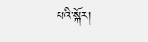པའི་སྐོར།